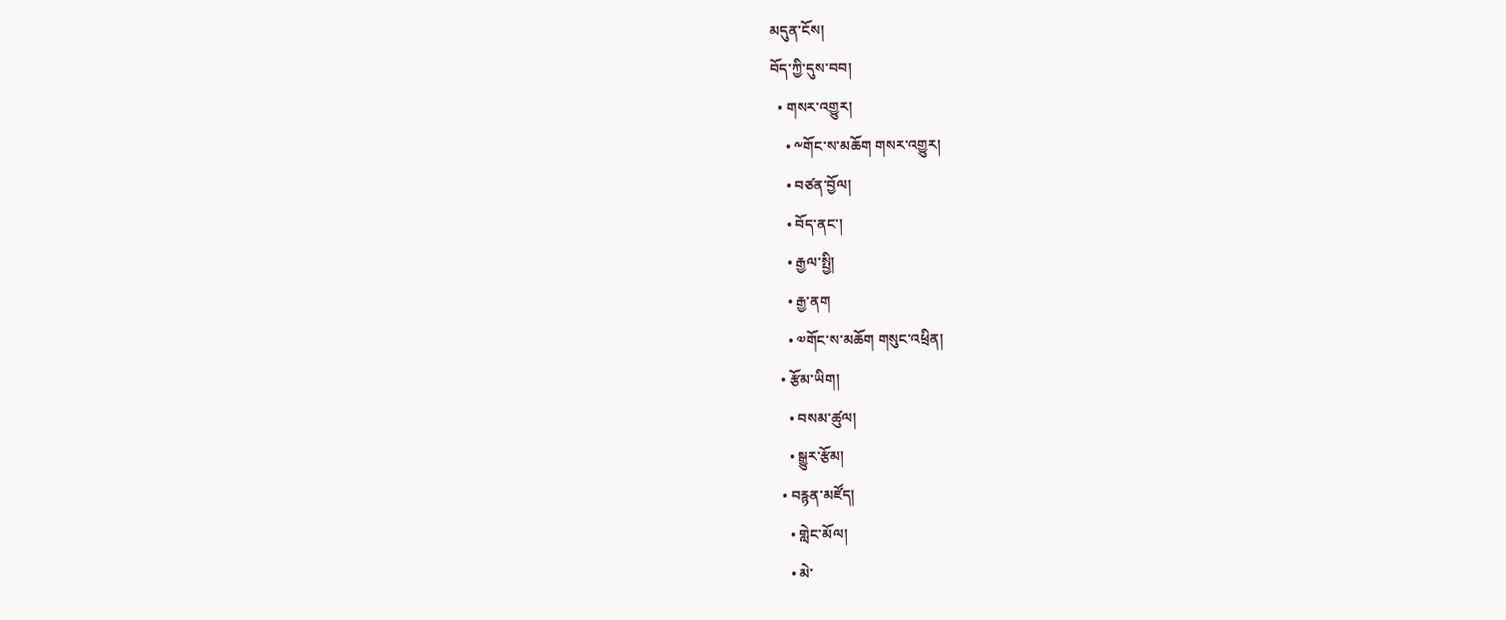མདུན་ངོས།
བོད་ཀྱི་དུས་བབ།
  • གསར་འགྱུར།
    • ༸གོང་ས་མཆོག གསར་འགྱུར།
    • བཙན་བྱོལ།
    • བོད་ནང་།
    • རྒྱལ་སྤྱི།
    • རྒྱ་ནག
    • ༧གོང་ས་མཆོག གསུང་འཕྲིན།
  • རྩོམ་ཡིག།
    • བསམ་ཚུལ།
    • སྒྱུར་རྩོམ།
  • བརྙན་མཛོད།
    • གླེང་མོལ།
    • མེ་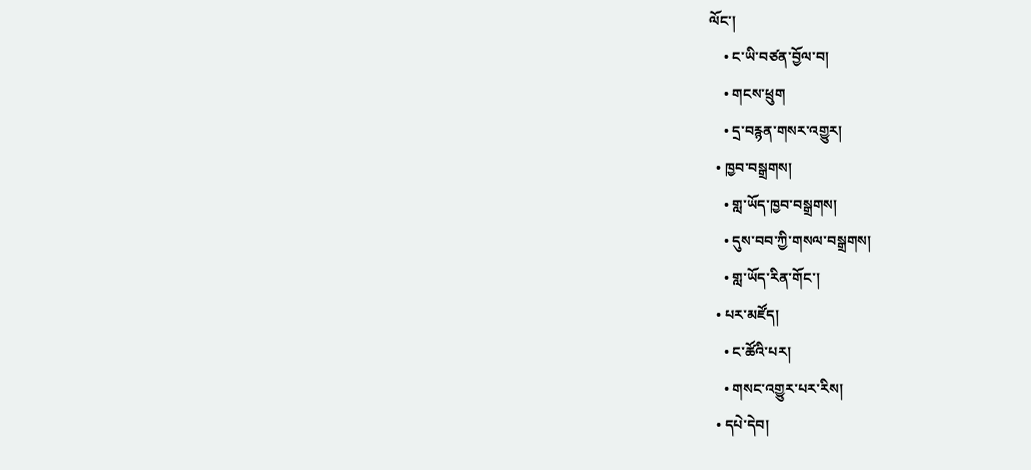ལོང་།
    • ང་ཡི་བཙན་བྱོལ་བ།
    • གངས་ཕྲུག
    • དྲ་བརྙན་གསར་འགྱུར།
  • ཁྱབ་བསྒྲགས།
    • གླ་ཡོད་ཁྱབ་བསྒྲགས།
    • དུས་བབ་ཀྱི་གསལ་བསྒྲགས།
    • གླ་ཡོད་རིན་གོང་།
  • པར་མཛོད།
    • ང་ཚོའི་པར།
    • གསང་འགྱུར་པར་རིས།
  • དཔེ་དེབ།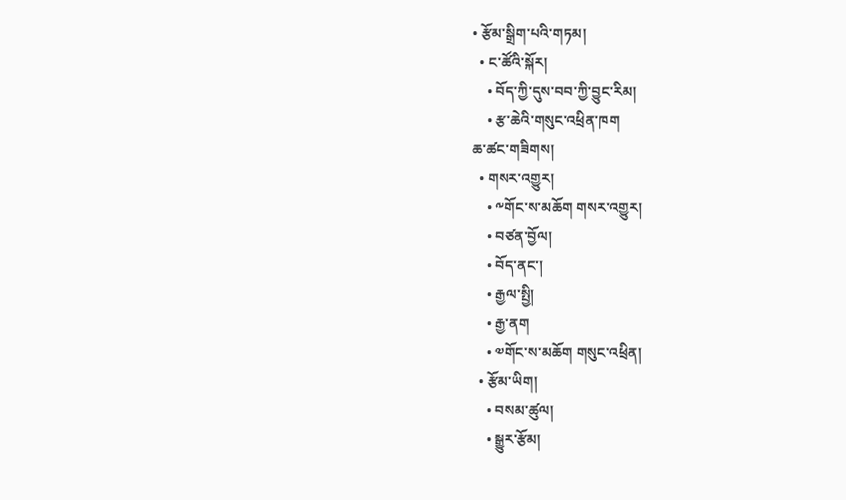• རྩོམ་སྒྲིག་པའི་གཏམ།
  • ང་ཚོའི་སྐོར།
    • བོད་ཀྱི་དུས་བབ་ཀྱི་བྱུང་རིམ།
    • རྩ་ཆེའི་གསུང་འཕྲིན་ཁག
ཆ་ཚང་གཟིགས།
  • གསར་འགྱུར།
    • ༸གོང་ས་མཆོག གསར་འགྱུར།
    • བཙན་བྱོལ།
    • བོད་ནང་།
    • རྒྱལ་སྤྱི།
    • རྒྱ་ནག
    • ༧གོང་ས་མཆོག གསུང་འཕྲིན།
  • རྩོམ་ཡིག།
    • བསམ་ཚུལ།
    • སྒྱུར་རྩོམ།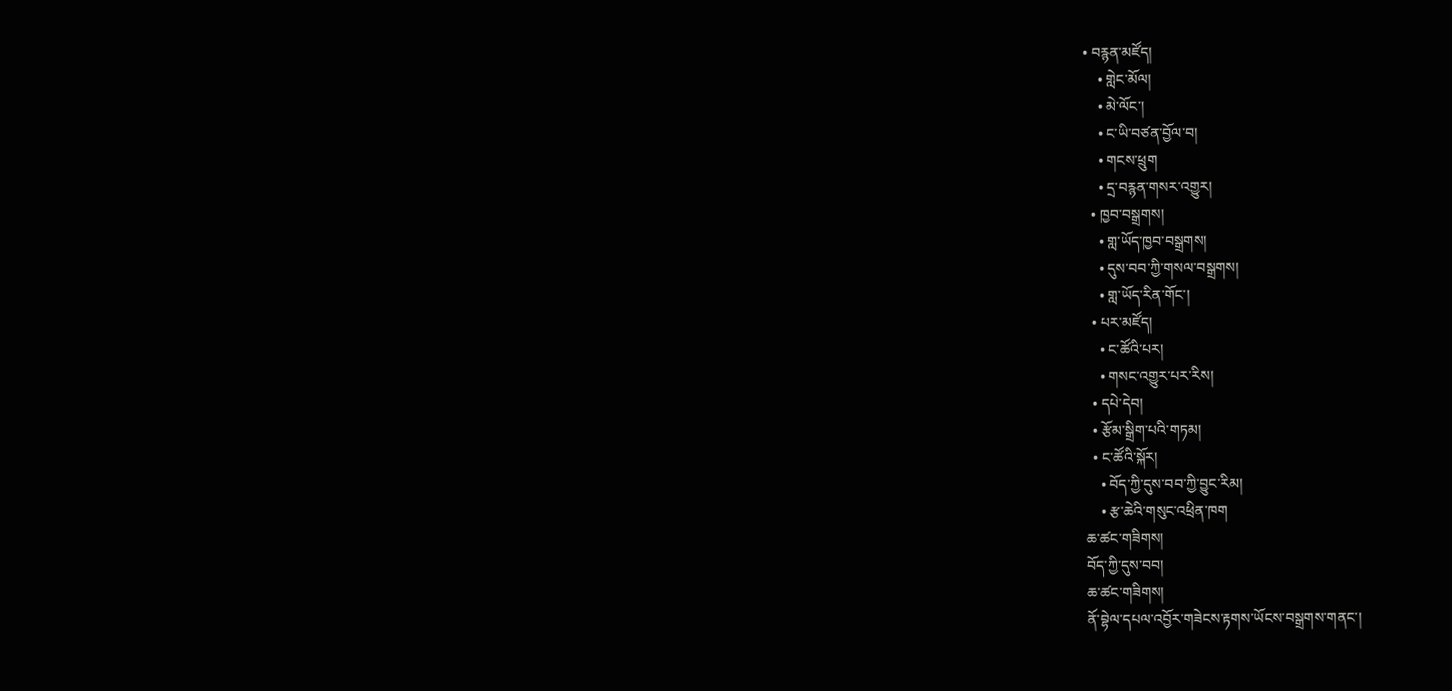• བརྙན་མཛོད།
    • གླེང་མོལ།
    • མེ་ལོང་།
    • ང་ཡི་བཙན་བྱོལ་བ།
    • གངས་ཕྲུག
    • དྲ་བརྙན་གསར་འགྱུར།
  • ཁྱབ་བསྒྲགས།
    • གླ་ཡོད་ཁྱབ་བསྒྲགས།
    • དུས་བབ་ཀྱི་གསལ་བསྒྲགས།
    • གླ་ཡོད་རིན་གོང་།
  • པར་མཛོད།
    • ང་ཚོའི་པར།
    • གསང་འགྱུར་པར་རིས།
  • དཔེ་དེབ།
  • རྩོམ་སྒྲིག་པའི་གཏམ།
  • ང་ཚོའི་སྐོར།
    • བོད་ཀྱི་དུས་བབ་ཀྱི་བྱུང་རིམ།
    • རྩ་ཆེའི་གསུང་འཕྲིན་ཁག
ཆ་ཚང་གཟིགས།
བོད་ཀྱི་དུས་བབ།
ཆ་ཚང་གཟིགས།
ནོ་བྷེལ་དཔལ་འབྱོར་གཟེངས་རྟགས་ཡོངས་བསྒྲགས་གནང་།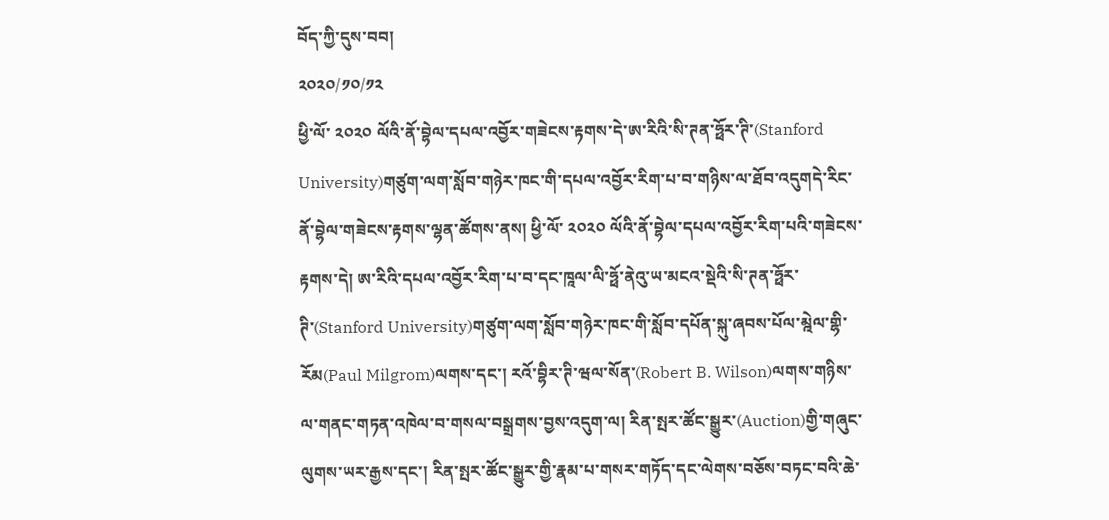བོད་ཀྱི་དུས་བབ།
༢༠༢༠/༡༠/༡༢
ཕྱི་ལོ་ ༢༠༢༠ ལོའི་ནོ་བྷེལ་དཔལ་འབྱོར་གཟེངས་རྟགས་དེ་ཨ་རིའི་སི་ཊན་ཧྥོར་ཊི་(Stanford University)གཙུག་ལག་སློབ་གཉེར་ཁང་གི་དཔལ་འབྱོར་རིག་པ་བ་གཉིས་ལ་ཐོབ་འདུགདེ་རིང་ནོ་བྷེལ་གཟེངས་རྟགས་ལྷན་ཚོགས་ནས། ཕྱི་ལོ་ ༢༠༢༠ ལོའི་ནོ་བྷེལ་དཔལ་འབྱོར་རིག་པའི་གཟེངས་རྟགས་དེ། ཨ་རིའི་དཔལ་འབྱོར་རིག་པ་བ་དང་ཁཱལ་ལི་ཧྥོ་ནེའུ་ཡ་མངའ་སྡེའི་སི་ཊན་ཧྥོར་ཊི་(Stanford University)གཙུག་ལག་སློབ་གཉེར་ཁང་གི་སློབ་དཔོན་སྐུ་ཞབས་པོལ་མྰེལ་གྷི་རོམ(Paul Milgrom)ལགས་དང་། རའོ་བྷིར་ཊི་ཝལ་སོན་(Robert B. Wilson)ལགས་གཉིས་ལ་གནང་གཏན་འཁེལ་བ་གསལ་བསྒྲགས་བྱས་འདུག་ལ། རིན་སྤར་ཚོང་སྒྱུར་(Auction)གྱི་གཞུང་ལུགས་ཡར་རྒྱས་དང་། རིན་སྤར་ཚོང་སྒྱུར་གྱི་རྣམ་པ་གསར་གཏོད་དང་ལེགས་བཅོས་བཏང་བའི་ཆེ་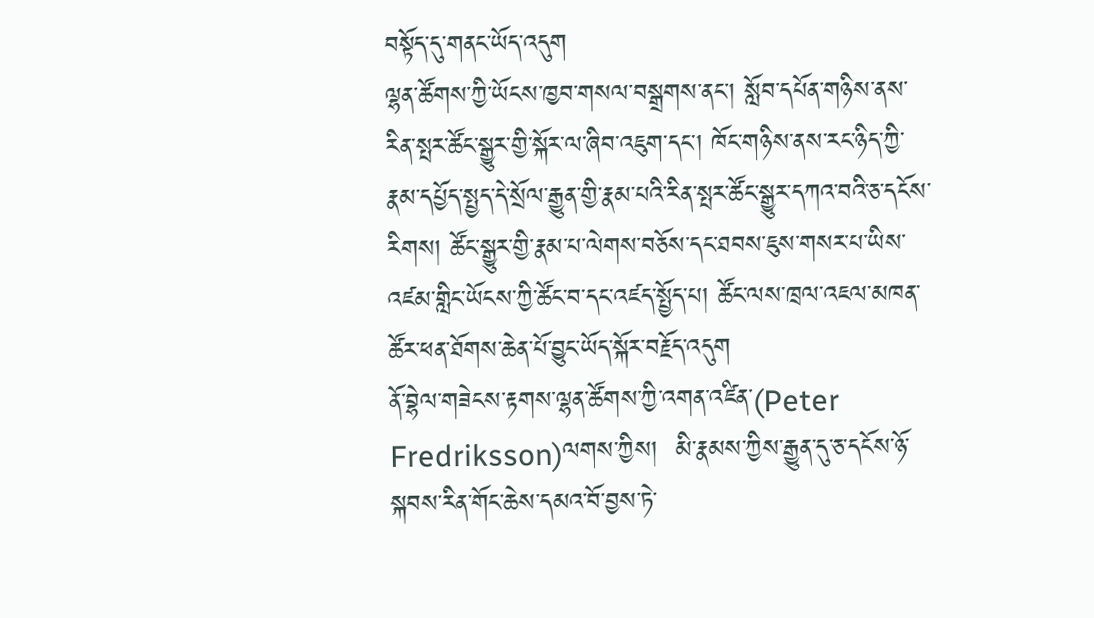བསྟོད་དུ་གནང་ཡོད་འདུག
ལྷན་ཚོགས་ཀྱི་ཡོངས་ཁྱབ་གསལ་བསྒྲགས་ནང་། སློབ་དཔོན་གཉིས་ནས་རིན་སྤར་ཚོང་སྒྱུར་གྱི་སྐོར་ལ་ཞིབ་འཇུག་དང་། ཁོང་གཉིས་ནས་རང་ཉིད་ཀྱི་རྣམ་དཔྱོད་སྤྱད་དེ་སྲོལ་རྒྱུན་གྱི་རྣམ་པའི་རིན་སྤར་ཚོང་སྒྱུར་དཀའ་བའི་ཅ་དངོས་རིགས། ཚོང་སྒྱུར་གྱི་རྣམ་པ་ལེགས་བཅོས་དང་ཐབས་ཇུས་གསར་པ་ཡིས་འཛམ་གླིང་ཡོངས་ཀྱི་ཚོང་བ་དང་འཛད་སྤྱོད་པ། ཚོང་ལས་ཁྲལ་འཇལ་མཁན་ཚོར་ཕན་ཐོགས་ཆེན་པོ་བྱུང་ཡོད་སྐོར་བརྗོད་འདུག
ནོ་བྷེལ་གཟེངས་རྟགས་ལྷན་ཚོགས་ཀྱི་འགན་འཛིན་(Peter Fredriksson)ལགས་ཀྱིས།  མི་རྣམས་ཀྱིས་རྒྱུན་དུ་ཅ་དངོས་ཉོ་སྐབས་རིན་གོང་ཆེས་དམའ་བོ་བྱས་ཏེ་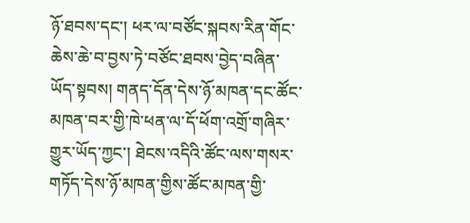ཉོ་ཐབས་དང་། ཕར་ལ་བཙོང་སྐབས་རིན་གོང་ཆེས་ཆེ་བ་བྱས་ཏེ་བཙོང་ཐབས་བྱེད་བཞིན་ཡོད་སྟབས། གནད་དོན་དེས་ཉོ་མཁན་དང་ཚོང་མཁན་བར་གྱི་ཁེ་ཕན་ལ་དོ་ཕོག་འགྲོ་གཞིར་གྱུར་ཡོད་ཀྱང་། ཐེངས་འདིའི་ཚོང་ལས་གསར་གཏོད་དེས་ཉོ་མཁན་གྱིས་ཚོང་མཁན་གྱི་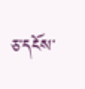ཅ་དངོས་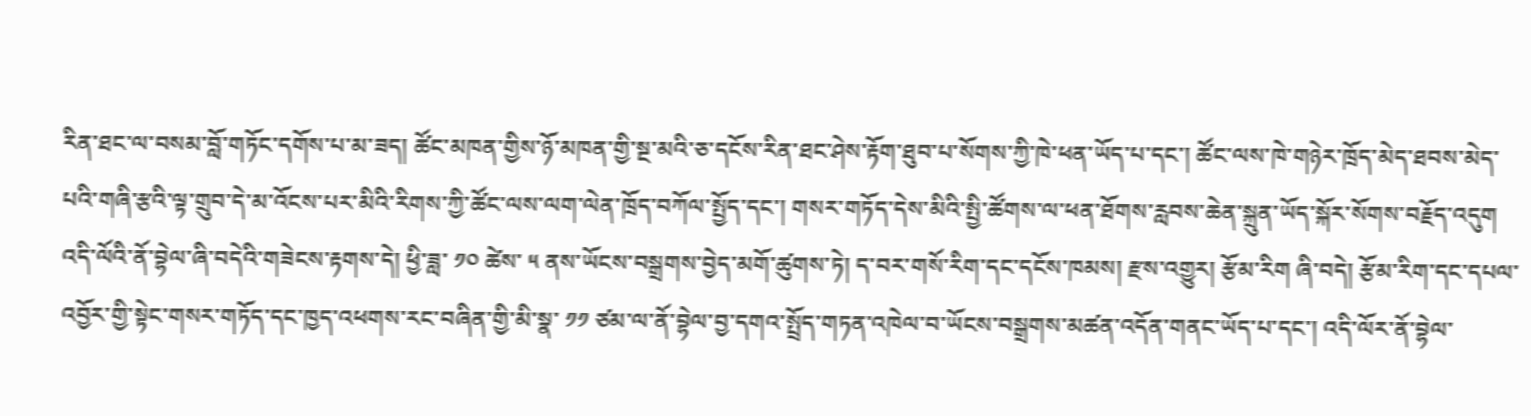རིན་ཐང་ལ་བསམ་བློ་གཏོང་དགོས་པ་མ་ཟད། ཚོང་མཁན་གྱིས་ཉོ་མཁན་གྱི་སྔ་མའི་ཅ་དངོས་རིན་ཐང་ཤེས་རྟོག་ཐུབ་པ་སོགས་ཀྱི་ཁེ་ཕན་ཡོད་པ་དང་། ཚོང་ལས་ཁེ་གཉེར་ཁྲོད་མེད་ཐབས་མེད་པའི་གཞི་རྩའི་ལྟ་གྲུབ་དེ་མ་འོངས་པར་མིའི་རིགས་ཀྱི་ཚོང་ལས་ལག་ལེན་ཁྲོད་བཀོལ་སྤྱོད་དང་། གསར་གཏོད་དེས་མིའི་སྤྱི་ཚོགས་ལ་ཕན་ཐོགས་རླབས་ཆེན་སྐྲུན་ཡོད་སྐོར་སོགས་བརྗོད་འདུག
འདི་ལོའི་ནོ་བྷེལ་ཞི་བདེའི་གཟེངས་རྟགས་དེ། ཕྱི་ཟླ་ ༡༠ ཚེས་ ༥ ནས་ཡོངས་བསྒྲགས་བྱེད་མགོ་ཚུགས་ཏེ། ད་བར་གསོ་རིག་དང་དངོས་ཁམས། རྫས་འགྱུར། རྩོམ་རིག ཞི་བདེ། རྩོམ་རིག་དང་དཔལ་འབྱོར་གྱི་སྟེང་གསར་གཏོད་དང་ཁྱད་འཕགས་རང་བཞིན་གྱི་མི་སྣ་ ༡༡ ཙམ་ལ་ནོ་བྷེལ་བྱ་དགའ་སྤྲོད་གཏན་འཁེལ་བ་ཡོངས་བསྒྲགས་མཚན་འདོན་གནང་ཡོད་པ་དང་། འདི་ལོར་ནོ་བྷེལ་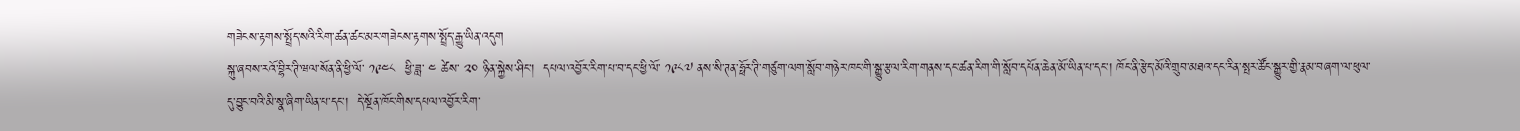གཟེངས་རྟགས་སྤྲོད་སའི་རིག་ཚན་ཚང་མར་གཟེངས་རྟགས་སྤྲོད་རྒྱུ་ཡིན་འདུག
སྐུ་ཞབས་རའོ་བྷིར་ཊི་ཝལ་སོན་ནི་ཕྱི་ལོ་ ༡༩༤༨  ཕྱི་ཟླ་ ༤ ཚེས་ ༢༠ ཉིན་སྐྱེས་ཤིང་།  དཔལ་འབྱོར་རིག་པ་བ་དང་ཕྱི་ལོ་ ༡༩༨༧ ནས་སི་ཊན་ཧྥོར་ཊི་གཙུག་ལག་སློབ་གཉེར་ཁང་གི་སྒྱུ་རྩལ་རིག་གནས་དང་ཚན་རིག་གི་སློབ་དཔོན་ཆེན་མོ་ཡིན་པ་དང་། ཁོང་ནི་རྩེད་མོའི་གྲུབ་མཐའ་དང་རིན་སྤར་ཚོང་སྒྱུར་གྱི་རྣམ་བཞག་ལ་ཕུལ་དུ་བྱུང་བའི་མི་སྣ་ཞིག་ཡིན་པ་དང་།  དེ་སྔོན་ཁོང་གིས་དཔལ་འབྱོར་རིག་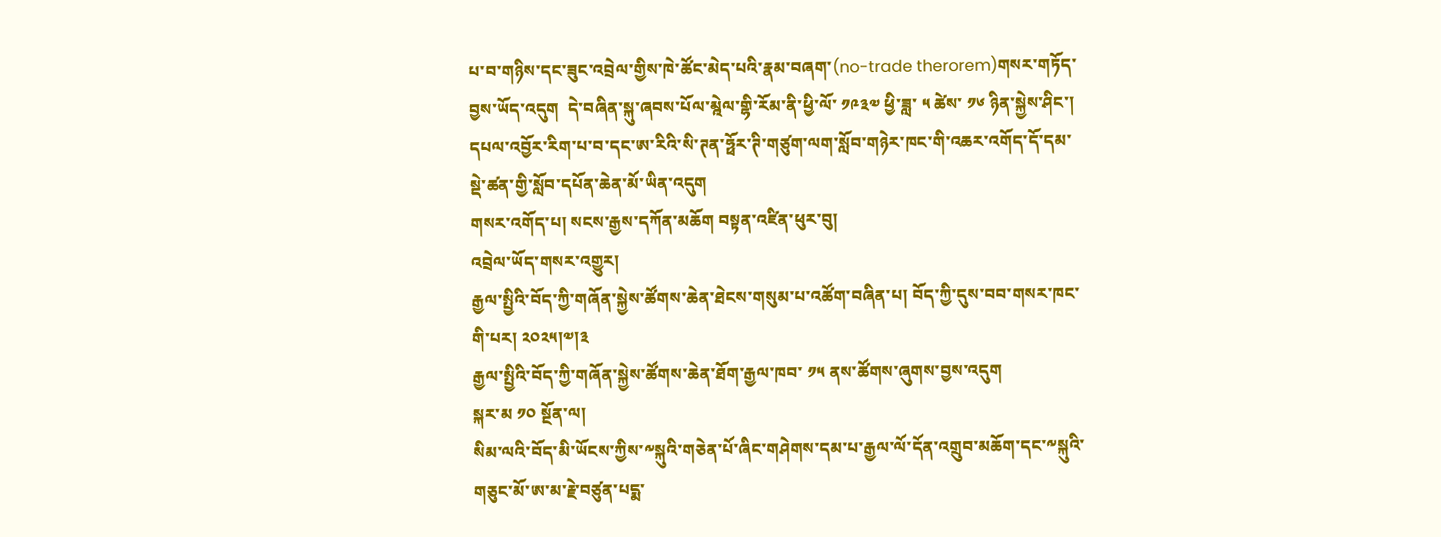པ་བ་གཉིས་དང་ཟུང་འབྲེལ་གྱིས་ཁེ་ཚོང་མེད་པའི་རྣམ་བཞག་(no-trade therorem)གསར་གཏོད་བྱས་ཡོད་འདུག  དེ་བཞིན་སྐུ་ཞབས་པོལ་མྰེལ་གྷི་རོམ་ནི་ཕྱི་ལོ་ ༡༩༣༧ ཕྱི་ཟླ་ ༥ ཚེས་ ༡༦ ཉིན་སྐྱེས་ཤིང་། དཔལ་འབྱོར་རིག་པ་བ་དང་ཨ་རིའི་སི་ཊན་ཧྥོར་ཊི་གཙུག་ལག་སློབ་གཉེར་ཁང་གི་འཆར་འགོད་དོ་དམ་སྡེ་ཚན་གྱི་སློབ་དཔོན་ཆེན་མོ་ཡིན་འདུག
གསར་འགོད་པ། སངས་རྒྱས་དཀོན་མཆོག བསྟན་འཛིན་ཕུར་བུ།
འབྲེལ་ཡོད་གསར་འགྱུར།
རྒྱལ་སྤྱིའི་བོད་ཀྱི་གཞོན་སྐྱེས་ཚོགས་ཆེན་ཐེངས་གསུམ་པ་འཚོག་བཞིན་པ། བོད་ཀྱི་དུས་བབ་གསར་ཁང་གི་པར། ༢༠༢༥།༧།༣
རྒྱལ་སྤྱིའི་བོད་ཀྱི་གཞོན་སྐྱེས་ཚོགས་ཆེན་ཐོག་རྒྱལ་ཁབ་ ༡༥ ནས་ཚོགས་ཞུགས་བྱས་འདུག
སྐར་མ ༡༠ སྔོན་ལ།
སིམ་ལའི་བོད་མི་ཡོངས་ཀྱིས་༸སྐུའི་གཅེན་པོ་ཞིང་གཤེགས་དམ་པ་རྒྱལ་ལོ་དོན་འགྲུབ་མཆོག་དང་༸སྐུའི་གཅུང་མོ་ཨ་མ་རྗེ་བཙུན་པདྨ་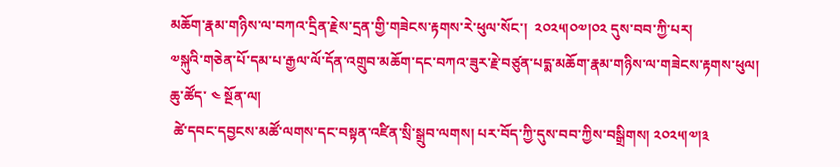མཆོག་རྣམ་གཉིས་ལ་བཀའ་དྲིན་རྗེས་དྲན་གྱི་གཟེངས་རྟགས་རེ་ཕུལ་སོང་།  ༢༠༢༥།༠༧།༠༢ དུས་བབ་ཀྱི་པར།
༧སྐུའི་གཅེན་པོ་དམ་པ་རྒྱལ་ལོ་དོན་འགྲུབ་མཆོག་དང་བཀའ་ཟུར་རྗེ་བཙུན་པདྨ་མཆོག་རྣམ་གཉིས་ལ་གཟེངས་རྟགས་ཕུལ།
ཆུ་ཚོད་ ༤ སྔོན་ལ།
 ཚེ་དབང་དབྱངས་མཚོ་ལགས་དང་བསྟན་འཛིན་སྲི་སྒྲུབ་ལགས། པར་བོད་ཀྱི་དུས་བབ་ཀྱིས་བསྒྲིགས། ༢༠༢༥།༧།༣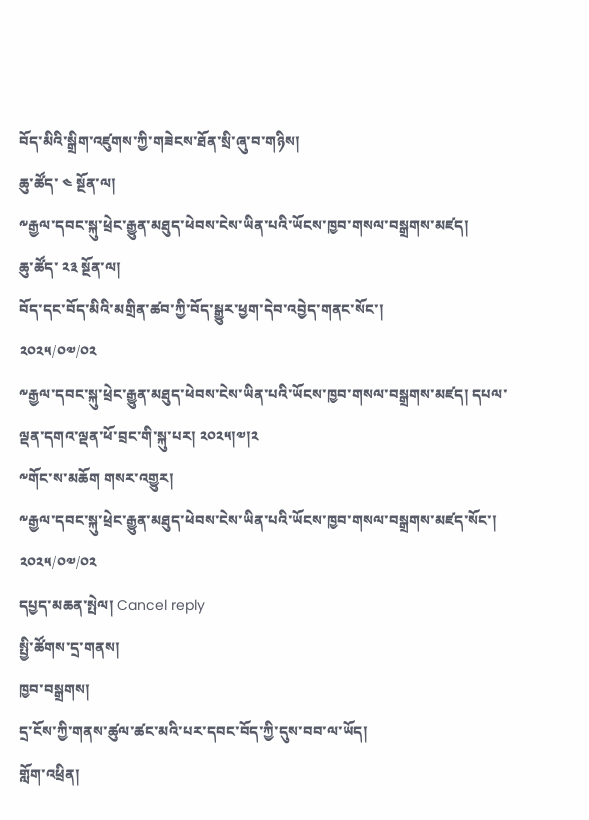བོད་མིའི་སྒྲིག་འཛུགས་ཀྱི་གཟེངས་ཐོན་སྲི་ཞུ་བ་གཉིས།
ཆུ་ཚོད་ ༤ སྔོན་ལ།
༸རྒྱལ་དབང་སྐུ་ཕྲེང་རྒྱུན་མཐུད་ཕེབས་ངེས་ཡིན་པའི་ཡོངས་ཁྱབ་གསལ་བསྒྲགས་མཛད།
ཆུ་ཚོད་ ༢༣ སྔོན་ལ།
བོད་དང་བོད་མིའི་མགྲིན་ཚབ་ཀྱི་བོད་སྒྱུར་ཕྱག་དེབ་འབྱེད་གནང་སོང་།
༢༠༢༥/༠༧/༠༢
༸རྒྱལ་དབང་སྐུ་ཕྲེང་རྒྱུན་མཐུད་ཕེབས་ངེས་ཡིན་པའི་ཡོངས་ཁྱབ་གསལ་བསྒྲགས་མཛད། དཔལ་ལྡན་དགའ་ལྡན་ཕོ་བྲང་གི་སྐུ་པར། ༢༠༢༥།༧།༢
༸གོང་ས་མཆོག གསར་འགྱུར།
༸རྒྱལ་དབང་སྐུ་ཕྲེང་རྒྱུན་མཐུད་ཕེབས་ངེས་ཡིན་པའི་ཡོངས་ཁྱབ་གསལ་བསྒྲགས་མཛད་སོང་།
༢༠༢༥/༠༧/༠༢
དཔྱད་མཆན་སྤེལ། Cancel reply
སྤྱི་ཚོགས་དྲ་གནས།
ཁྱབ་བསྒྲགས།
དྲ་ངོས་ཀྱི་གནས་ཚུལ་ཚང་མའི་པར་དབང་བོད་ཀྱི་དུས་བབ་ལ་ཡོད།
གློག་འཕྲིན།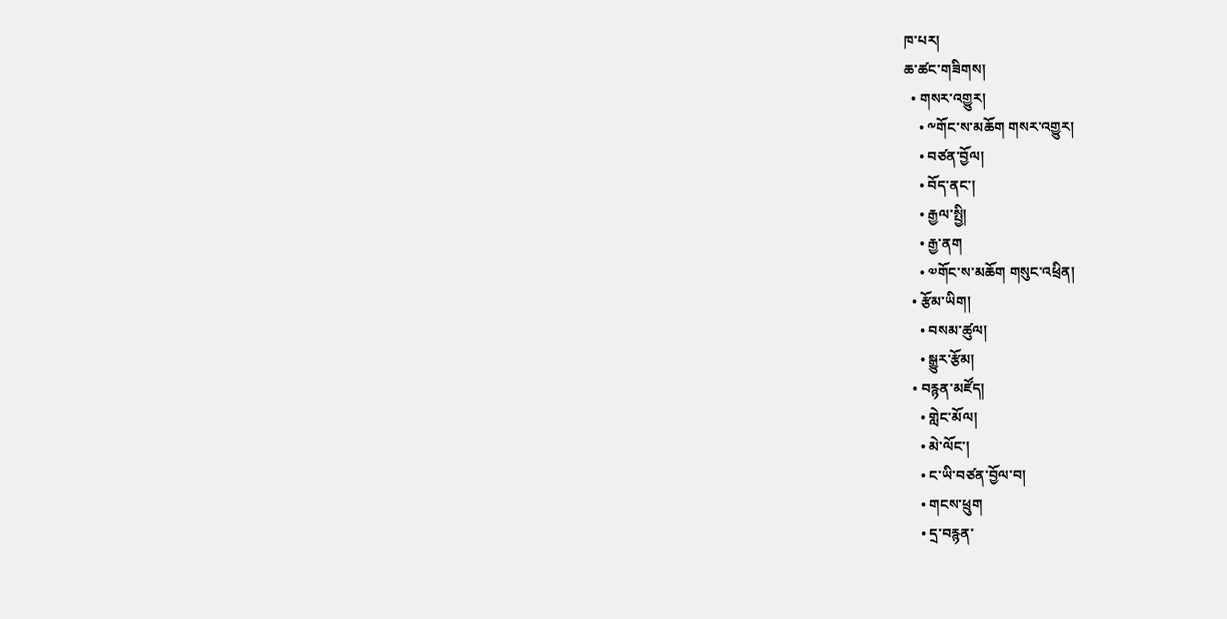ཁ་པར།
ཆ་ཚང་གཟིགས།
  • གསར་འགྱུར།
    • ༸གོང་ས་མཆོག གསར་འགྱུར།
    • བཙན་བྱོལ།
    • བོད་ནང་།
    • རྒྱལ་སྤྱི།
    • རྒྱ་ནག
    • ༧གོང་ས་མཆོག གསུང་འཕྲིན།
  • རྩོམ་ཡིག།
    • བསམ་ཚུལ།
    • སྒྱུར་རྩོམ།
  • བརྙན་མཛོད།
    • གླེང་མོལ།
    • མེ་ལོང་།
    • ང་ཡི་བཙན་བྱོལ་བ།
    • གངས་ཕྲུག
    • དྲ་བརྙན་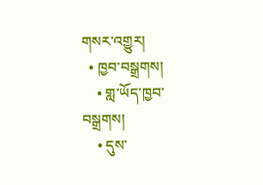གསར་འགྱུར།
  • ཁྱབ་བསྒྲགས།
    • གླ་ཡོད་ཁྱབ་བསྒྲགས།
    • དུས་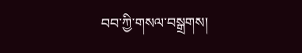བབ་ཀྱི་གསལ་བསྒྲགས།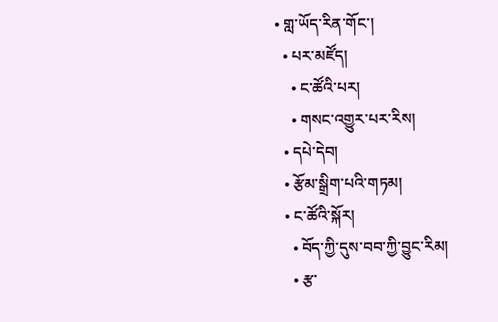• གླ་ཡོད་རིན་གོང་།
  • པར་མཛོད།
    • ང་ཚོའི་པར།
    • གསང་འགྱུར་པར་རིས།
  • དཔེ་དེབ།
  • རྩོམ་སྒྲིག་པའི་གཏམ།
  • ང་ཚོའི་སྐོར།
    • བོད་ཀྱི་དུས་བབ་ཀྱི་བྱུང་རིམ།
    • རྩ་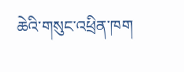ཆེའི་གསུང་འཕྲིན་ཁག